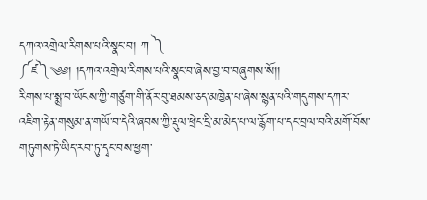དཀའ་འགྲེལ་རིགས་པའི་སྣང་བ། ཀ ༽
༼ཛ༽༄༅། །དཀའ་འགྲེལ་རིགས་པའི་སྣང་བ་ཞེས་བྱ་བ་བཞུགས་སོ།།
རིགས་པ་སྨྲ་བ་ཡོངས་ཀྱི་གཙུག་གི་ནོར་བུ་ཐམས་ཅད་མཁྱེན་པ་ཞེས་སྙན་པའི་གདུགས་དཀར་འཇིག་རྟེན་གསུམ་ན་གཡོ་བ་དེའི་ཞབས་ཀྱི་རྡུལ་ཕྲེང་དྲི་མ་མེད་པ་ལ་རྙོག་པ་དང་བྲལ་བའི་མགོ་བོས་གཏུགས་ཏེ་ཡིད་རབ་ཏུ་དྭང་བས་ཕྱག་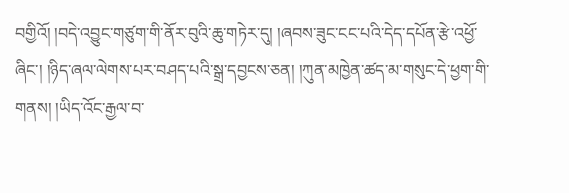བགྱིའོ། །བདེ་འབྱུང་གཙུག་གི་ནོར་བུའི་ཆུ་གཏེར་དུ། །ཞབས་ཟུང་ངང་པའི་དེད་དཔོན་རྩེ་འཕྱོ་ཞིང་། །ཉིད་ཞལ་ལེགས་པར་བཤད་པའི་སྒྲ་དབྱངས་ཅན། །ཀུན་མཁྱེན་ཚད་མ་གསུང་དེ་ཕྱག་གི་གནས། །ཡིད་འོང་རྒྱལ་བ་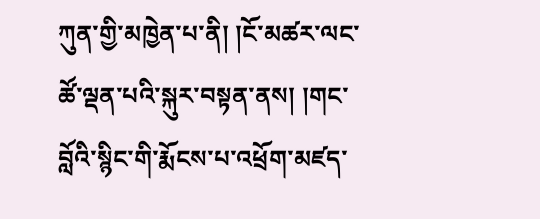ཀུན་གྱི་མཁྱེན་པ་ནི། །ངོ་མཚར་ལང་ཚོ་ལྡན་པའི་སྐུར་བསྟན་ནས། །གང་བློའི་སྙིང་གི་རྨོངས་པ་འཕྲོག་མཛད་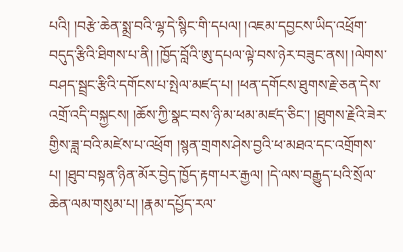པའི། །བརྩེ་ཆེན་སྨྲ་བའི་ལྷ་དེ་སྙིང་གི་དཔལ། །འཇམ་དབྱངས་ཡིད་འཕྲོག་བདུད་རྩིའི་ཐིགས་པ་ནི། །ཁྱོད་བློའི་ཨུ་དཔལ་ལྟེ་བས་ཉེར་བཟུང་ནས། །ལེགས་བཤད་སྦྲང་རྩིའི་དགོངས་པ་སྤེལ་མཛད་པ། །ཕན་དགོངས་ཐུགས་རྗེ་ཅན་དེས་འགྲོ་འདི་བསྐྱངས། །ཆོས་ཀྱི་སྣང་བས་ཉི་མ་ཕམ་མཛད་ཅིང་། །ཐུགས་རྗེའི་ཟེར་གྱིས་ཟླ་བའི་མཛེས་པ་འཕྲོག །སྙན་གྲགས་ཤེས་བྱའི་ཕ་མཐའ་དང་འགྲོགས་པ། །ཐུབ་བསྟན་ཉིན་མོར་བྱེད་ཁྱོད་རྟག་པར་རྒྱལ། །དེ་ལས་བརྒྱུད་པའི་སྲོལ་ཆེན་ལམ་གསུམ་པ། །རྣམ་དཔྱོད་རལ་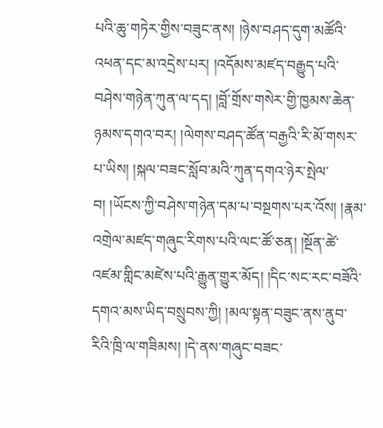པའི་ཆུ་གཏེར་གྱིས་བཟུང་ནས། །ཉེས་བཤད་དུག་མཚོའི་འཕན་དང་མ་འདྲེས་པར། །འདོམས་མཛད་བརྒྱུད་པའི་བཤེས་གཉེན་ཀུན་ལ་དད། །བློ་གྲོས་གསེར་གྱི་ཁྱམས་ཆེན་ཉམས་དགའ་བར། །ལེགས་བཤད་ཚོན་བརྒྱའི་རི་མོ་གསར་པ་ཡིས། །སྐལ་བཟང་སློབ་མའི་ཀུན་དགའ་ཉེར་སྤེལ་བ། །ཡོངས་ཀྱི་བཤེས་གཉེན་དམ་པ་བསྔགས་པར་འོས། །རྣམ་འགྲེལ་མཛད་གཞུང་རིགས་པའི་ལང་ཚོ་ཅན། །སྔོན་ཚེ་འཛམ་གླིང་མཛེས་པའི་རྒྱུན་གྱུར་མོད། །དིང་སང་རང་བཟོའི་དགའ་མས་ཡིད་བསྲུབས་ཀྱི། །མལ་སྟན་བཟུང་ནས་ནུབ་རིའི་ཁྲི་ལ་གཟིམས། །དེ་ནས་གཞུང་བཟང་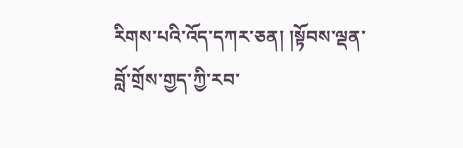རིགས་པའི་འོད་དཀར་ཅན། །སྟོབས་ལྡན་བློ་གྲོས་གྱད་ཀྱི་རབ་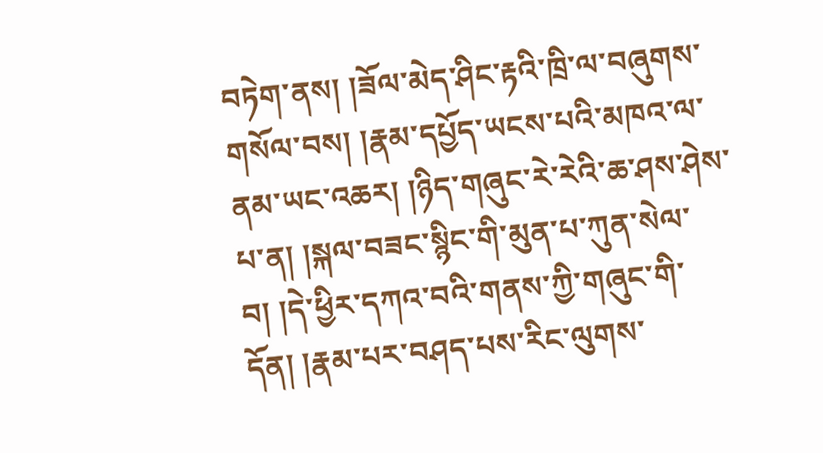བཏེག་ནས། །ཟོལ་མེད་ཤིང་རྟའི་ཁྲི་ལ་བཞུགས་གསོལ་བས། །རྣམ་དཔྱོད་ཡངས་པའི་མཁའ་ལ་ནམ་ཡང་འཆར། །ཉིད་གཞུང་རེ་རེའི་ཆ་ཤས་ཤེས་པ་ན། །སྐལ་བཟང་སྙིང་གི་མུན་པ་ཀུན་སེལ་བ། །དེ་ཕྱིར་དཀའ་བའི་གནས་ཀྱི་གཞུང་གི་དོན། །རྣམ་པར་བཤད་པས་རིང་ལུགས་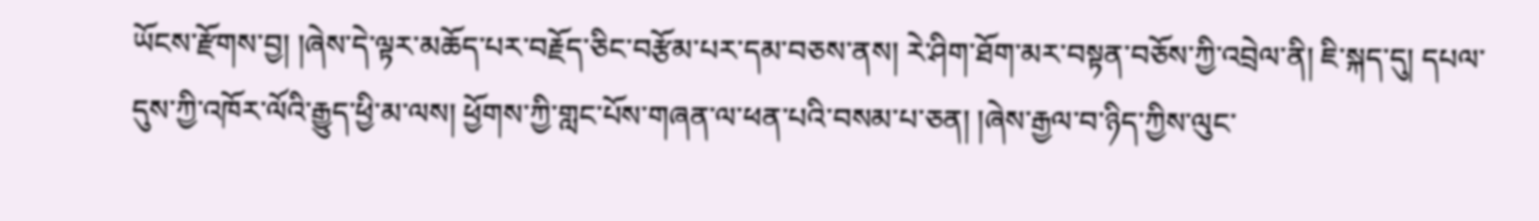ཡོངས་རྫོགས་བྱ། །ཞེས་དེ་ལྟར་མཆོད་པར་བརྗོད་ཅིང་བརྩོམ་པར་དམ་བཅས་ནས། རེ་ཤིག་ཐོག་མར་བསྟན་བཅོས་ཀྱི་འབྲེལ་ནི། ཇི་སྐད་དུ། དཔལ་དུས་ཀྱི་འཁོར་ལོའི་རྒྱུད་ཕྱི་མ་ལས། ཕྱོགས་ཀྱི་གླང་པོས་གཞན་ལ་ཕན་པའི་བསམ་པ་ཅན། །ཞེས་རྒྱལ་བ་ཉིད་ཀྱིས་ལུང་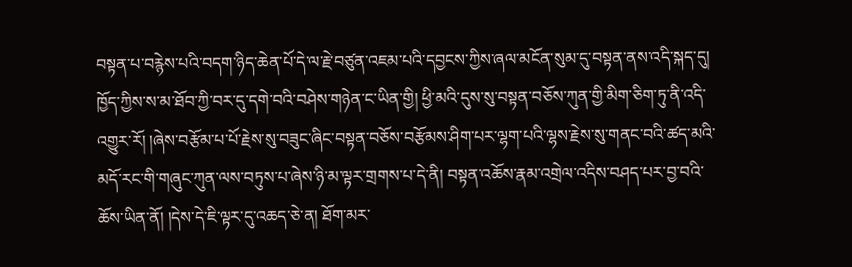བསྟན་པ་བརྙེས་པའི་བདག་ཉིད་ཆེན་པོ་དེ་ལ་རྗེ་བཙུན་འཇམ་པའི་དབྱངས་ཀྱིས་ཞལ་མངོན་སུམ་དུ་བསྟན་ནས་འདི་སྐད་དུ། ཁྱོད་ཀྱིས་ས་མ་ཐོབ་ཀྱི་བར་དུ་དགེ་བའི་བཤེས་གཉེན་ང་ཡིན་གྱི། ཕྱི་མའི་དུས་སུ་བསྟན་བཅོས་ཀུན་གྱི་མིག་ཅིག་ཏུ་ནི་འདི་འགྱུར་རོ། །ཞེས་བརྩོམ་པ་པོ་རྗེས་སུ་བཟུང་ཞིང་བསྟན་བཅོས་བརྩོམས་ཤིག་པར་ལྷག་པའི་ལྷས་རྗེས་སུ་གནང་བའི་ཚད་མའི་མདོ་རང་གི་གཞུང་ཀུན་ལས་བཏུས་པ་ཞེས་ཉི་མ་ལྟར་གྲགས་པ་དེ་ནི། བསྟན་འཆོས་རྣམ་འགྲེལ་འདིས་བཤད་པར་བྱ་བའི་ཆོས་ཡིན་ནོ། །དེས་དེ་ཇི་ལྟར་དུ་འཆད་ཅེ་ན། ཐོག་མར་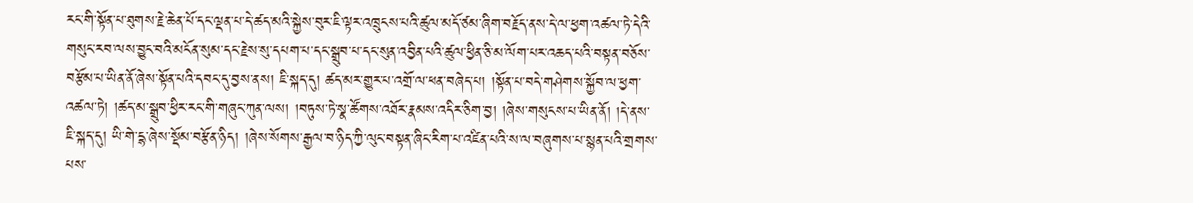རང་གི་སྟོན་པ་ཐུགས་རྗེ་ཆེན་པོ་དང་ལྡན་པ་དེ་ཚད་མའི་སྐྱེས་བུར་ཇི་ལྟར་འཁྲུངས་པའི་ཚུལ་མདོ་ཙམ་ཞིག་བརྗོད་ནས་དེ་ལ་ཕྱག་འཚལ་ཏེ་དེའི་གསུང་རབ་ལས་བྱུང་བའི་མངོན་སུམ་དང་རྗེས་སུ་དཔག་པ་དང་སྒྲུབ་པ་དང་སུན་འབྱིན་པའི་ཚུལ་ཕྱིན་ཅི་མ་ལོག་པར་འཆད་པའི་བསྟན་བཅོས་བརྩོམ་པ་ཡིན་ནོ་ཞེས་སྟོན་པའི་དབང་དུ་བྱས་ནས། ཇི་སྐད་དུ། ཚད་མར་གྱུར་པ་འགྲོ་ལ་ཕན་བཞེད་པ། །སྟོན་པ་བདེ་གཤེགས་སྐྱོབ་ལ་ཕྱག་འཚལ་ཏེ། །ཚད་མ་སྒྲུབ་ཕྱིར་རང་གི་གཞུང་ཀུན་ལས། །བཏུས་ཏེ་སྣ་ཚོགས་འཐོར་རྣམས་འདིར་ཅིག་བྱ། །ཞེས་གསུངས་པ་ཡིན་ནོ། །དེ་ནས་ཇི་སྐད་དུ། ཡི་གེ་དྷ་ཞེས་སྡོམ་བརྩོན་ཉིད། །ཞེས་སོགས་རྒྱལ་བ་ཉིད་ཀྱི་ལུང་བསྟན་ཞིང་རིག་པ་འཛིན་པའི་ས་ལ་བཞུགས་པ་སྙན་པའི་གྲགས་པས་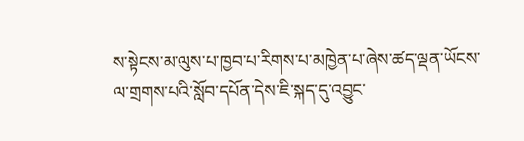ས་སྟེངས་མ་ལུས་པ་ཁྱབ་པ་རིགས་པ་མཁྱེན་པ་ཞེས་ཚད་ལྡན་ཡོངས་ལ་གྲགས་པའི་སློབ་དཔོན་དེས་ཇི་སྐད་དུ་འབྱུང་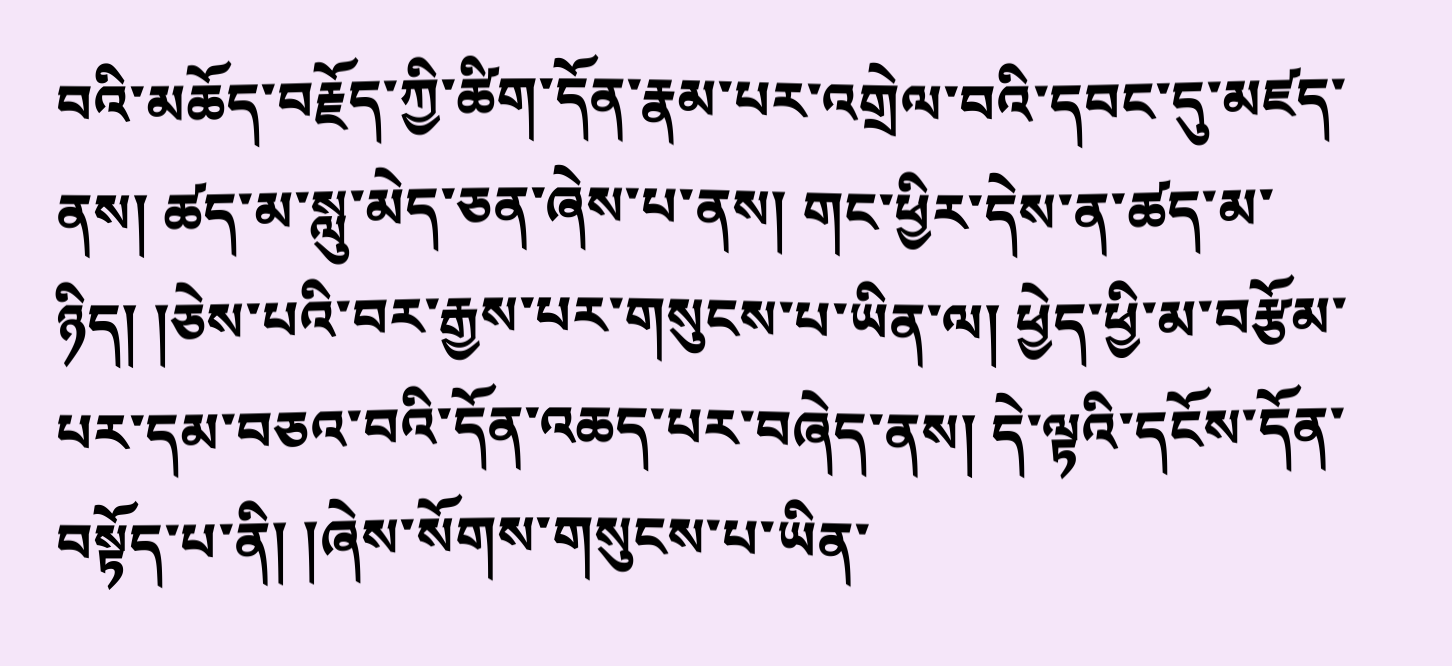བའི་མཆོད་བརྗོད་ཀྱི་ཚིག་དོན་རྣམ་པར་འགྲེལ་བའི་དབང་དུ་མཛད་ནས། ཚད་མ་སླུ་མེད་ཅན་ཞེས་པ་ནས། གང་ཕྱིར་དེས་ན་ཚད་མ་ཉིད། །ཅེས་པའི་བར་རྒྱས་པར་གསུངས་པ་ཡིན་ལ། ཕྱེད་ཕྱི་མ་བརྩོམ་པར་དམ་བཅའ་བའི་དོན་འཆད་པར་བཞེད་ནས། དེ་ལྟའི་དངོས་དོན་བསྟོད་པ་ནི། །ཞེས་སོགས་གསུངས་པ་ཡིན་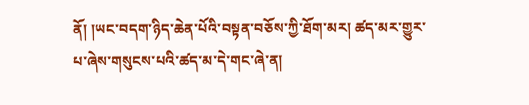ནོ། །ཡང་བདག་ཉིད་ཆེན་པོའི་བསྟན་བཅོས་ཀྱི་ཐོག་མར། ཚད་མར་གྱུར་པ་ཞེས་གསུངས་པའི་ཚད་མ་དེ་གང་ཞེ་ན།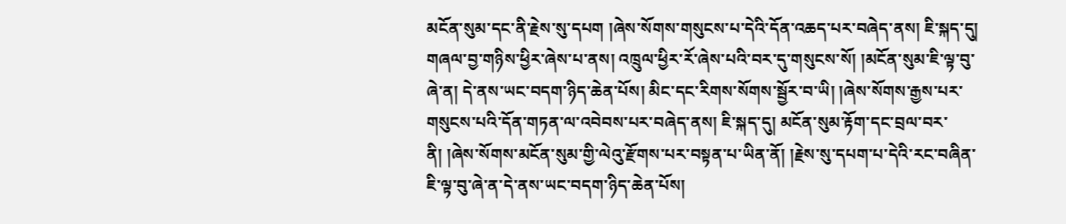མངོན་སུམ་དང་ནི་རྗེས་སུ་དཔག །ཞེས་སོགས་གསུངས་པ་དེའི་དོན་འཆད་པར་བཞེད་ནས། ཇི་སྐད་དུ། གཞལ་བྱ་གཉིས་ཕྱིར་ཞེས་པ་ནས། འཁྲུལ་ཕྱིར་རོ་ཞེས་པའི་བར་དུ་གསུངས་སོ། །མངོན་སུམ་ཇི་ལྟ་བུ་ཞེ་ན། དེ་ནས་ཡང་བདག་ཉིད་ཆེན་པོས། མིང་དང་རིགས་སོགས་སྦྱོར་བ་ཡི། །ཞེས་སོགས་རྒྱས་པར་གསུངས་པའི་དོན་གཏན་ལ་འབེབས་པར་བཞེད་ནས། ཇི་སྐད་དུ། མངོན་སུམ་རྟོག་དང་བྲལ་བར་ནི། །ཞེས་སོགས་མངོན་སུམ་གྱི་ལེའུ་རྫོགས་པར་བསྟན་པ་ཡིན་ནོ། །རྗེས་སུ་དཔག་པ་དེའི་རང་བཞིན་ཇི་ལྟ་བུ་ཞེ་ན་དེ་ནས་ཡང་བདག་ཉིད་ཆེན་པོས།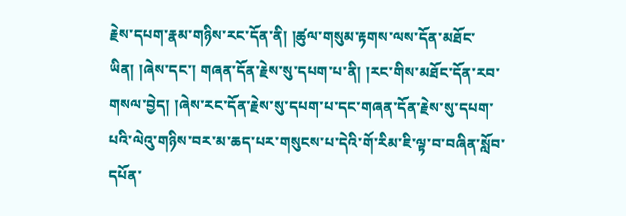རྗེས་དཔག་རྣམ་གཉིས་རང་དོན་ནི། །ཚུལ་གསུམ་རྟགས་ལས་དོན་མཐོང་ཡིན། །ཞེས་དང་། གཞན་དོན་རྗེས་སུ་དཔག་པ་ནི། །རང་གིས་མཐོང་དོན་རབ་གསལ་བྱེད། །ཞེས་རང་དོན་རྗེས་སུ་དཔག་པ་དང་གཞན་དོན་རྗེས་སུ་དཔག་པའི་ལེའུ་གཉིས་བར་མ་ཆད་པར་གསུངས་པ་དེའི་གོ་རིམ་ཇི་ལྟ་བ་བཞིན་སློབ་དཔོན་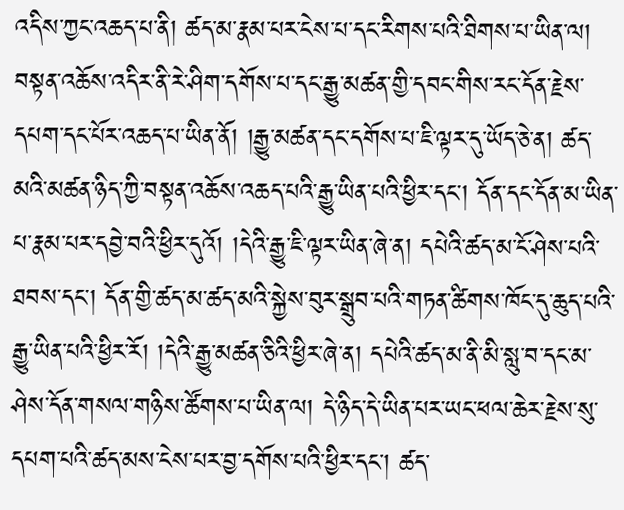འདིས་ཀྱང་འཆད་པ་ནི། ཚད་མ་རྣམ་པར་ངེས་པ་དང་རིགས་པའི་ཐིགས་པ་ཡིན་ལ། བསྟན་འཆོས་འདིར་ནི་རེ་ཤིག་དགོས་པ་དང་རྒྱུ་མཚན་གྱི་དབང་གིས་རང་དོན་རྗེས་དཔག་དང་པོར་འཆད་པ་ཡིན་ནོ། །རྒྱུ་མཚན་དང་དགོས་པ་ཇི་ལྟར་དུ་ཡོད་ཅེ་ན། ཚད་མའི་མཚན་ཉིད་ཀྱི་བསྟན་འཆོས་འཆད་པའི་རྒྱུ་ཡིན་པའི་ཕྱིར་དང་། དོན་དང་དོན་མ་ཡིན་པ་རྣམ་པར་དབྱེ་བའི་ཕྱིར་དུའོ། །དེའི་རྒྱུ་ཇི་ལྟར་ཡིན་ཞེ་ན། དཔེའི་ཚད་མ་ངོ་ཤེས་པའི་ཐབས་དང་། དོན་གྱི་ཚད་མ་ཚད་མའི་སྐྱེས་བུར་སྒྲུབ་པའི་གཏན་ཚིགས་ཁོང་དུ་ཆུད་པའི་རྒྱུ་ཡིན་པའི་ཕྱིར་རོ། །དེའི་རྒྱུ་མཚན་ཅིའི་ཕྱིར་ཞེ་ན། དཔེའི་ཚད་མ་ནི་མི་སླུ་བ་དང་མ་ཤེས་དོན་གསལ་གཉིས་ཚོགས་པ་ཡིན་ལ། དེ་ཉིད་དེ་ཡིན་པར་ཡང་ཕལ་ཆེར་རྗེས་སུ་དཔག་པའི་ཚད་མས་ངེས་པར་བྱ་དགོས་པའི་ཕྱིར་དང་། ཚད་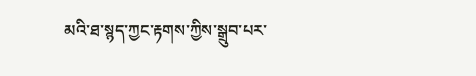མའི་ཐ་སྙད་ཀྱང་རྟགས་ཀྱིས་སྒྲུབ་པར་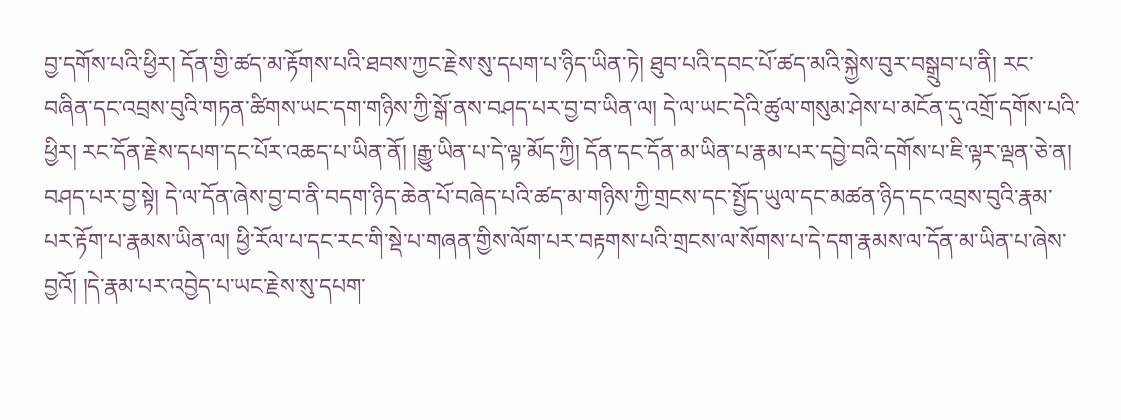བྱ་དགོས་པའི་ཕྱིར། དོན་གྱི་ཚད་མ་རྟོགས་པའི་ཐབས་ཀྱང་རྗེས་སུ་དཔག་པ་ཉིད་ཡིན་ཏེ། ཐུབ་པའི་དབང་པོ་ཚད་མའི་སྐྱེས་བུར་བསྒྲུབ་པ་ནི། རང་བཞིན་དང་འབྲས་བུའི་གཏན་ཚིགས་ཡང་དག་གཉིས་ཀྱི་སྒོ་ནས་བཤད་པར་བྱ་བ་ཡིན་ལ། དེ་ལ་ཡང་དེའི་ཚུལ་གསུམ་ཤེས་པ་མངོན་དུ་འགྲོ་དགོས་པའི་ཕྱིར། རང་དོན་རྗེས་དཔག་དང་པོར་འཆད་པ་ཡིན་ནོ། །རྒྱུ་ཡིན་པ་དེ་ལྟ་མོད་ཀྱི། དོན་དང་དོན་མ་ཡིན་པ་རྣམ་པར་དབྱེ་བའི་དགོས་པ་ཇི་ལྟར་ལྡན་ཅེ་ན། བཤད་པར་བྱ་སྟེ། དེ་ལ་དོན་ཞེས་བྱ་བ་ནི་བདག་ཉིད་ཆེན་པོ་བཞེད་པའི་ཚད་མ་གཉིས་ཀྱི་གྲངས་དང་སྤྱོད་ཡུལ་དང་མཚན་ཉིད་དང་འབྲས་བུའི་རྣམ་པར་རྟོག་པ་རྣམས་ཡིན་ལ། ཕྱི་རོལ་པ་དང་རང་གི་སྡེ་པ་གཞན་གྱིས་ལོག་པར་བརྟགས་པའི་གྲངས་ལ་སོགས་པ་དེ་དག་རྣམས་ལ་དོན་མ་ཡིན་པ་ཞེས་བྱའོ། །དེ་རྣམ་པར་འབྱེད་པ་ཡང་རྗེས་སུ་དཔག་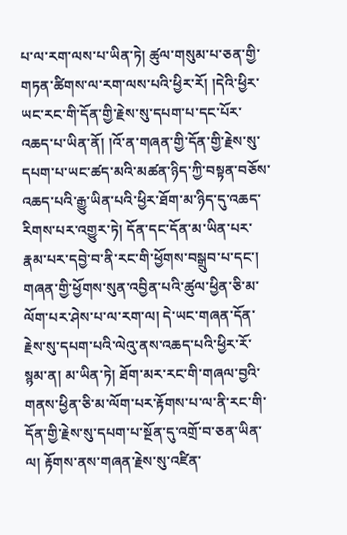པ་ལ་རག་ལས་པ་ཡིན་ཏེ། ཚུལ་གསུམ་པ་ཅན་གྱི་གཏན་ཚིགས་ལ་རག་ལས་པའི་ཕྱིར་རོ། །དེའི་ཕྱིར་ཡང་རང་གི་དོན་གྱི་རྗེས་སུ་དཔག་པ་དང་པོར་འཆད་པ་ཡིན་ནོ། །འོ་ན་གཞན་གྱི་དོན་གྱི་རྗེས་སུ་དཔག་པ་ཡང་ཚད་མའི་མཚན་ཉིད་ཀྱི་བསྟན་བཅོས་འཆད་པའི་རྒྱུ་ཡིན་པའི་ཕྱིར་ཐོག་མ་ཉིད་དུ་འཆད་རིགས་པར་འགྱུར་ཏེ། དོན་དང་དོན་མ་ཡིན་པར་རྣམ་པར་དབྱེ་བ་ནི་རང་གི་ཕྱོགས་བསྒྲུབ་པ་དང་། གཞན་གྱི་ཕྱོགས་སུན་འབྱིན་པའི་ཚུལ་ཕྱིན་ཅི་མ་ལོག་པར་ཤེས་པ་ལ་རག་ལ། དེ་ཡང་གཞན་དོན་རྗེས་སུ་དཔག་པའི་ལེའུ་ནས་འཆད་པའི་ཕྱིར་རོ་སྙམ་ན། མ་ཡིན་ཏེ། ཐོག་མར་རང་གི་གཞལ་བྱའི་གནས་ཕྱིན་ཅི་མ་ལོག་པར་རྟོགས་པ་ལ་ནི་རང་གི་དོན་གྱི་རྗེས་སུ་དཔག་པ་སྔོན་དུ་འགྲོ་བ་ཅན་ཡིན་ལ། རྟོགས་ནས་གཞན་རྗེས་སུ་འཛིན་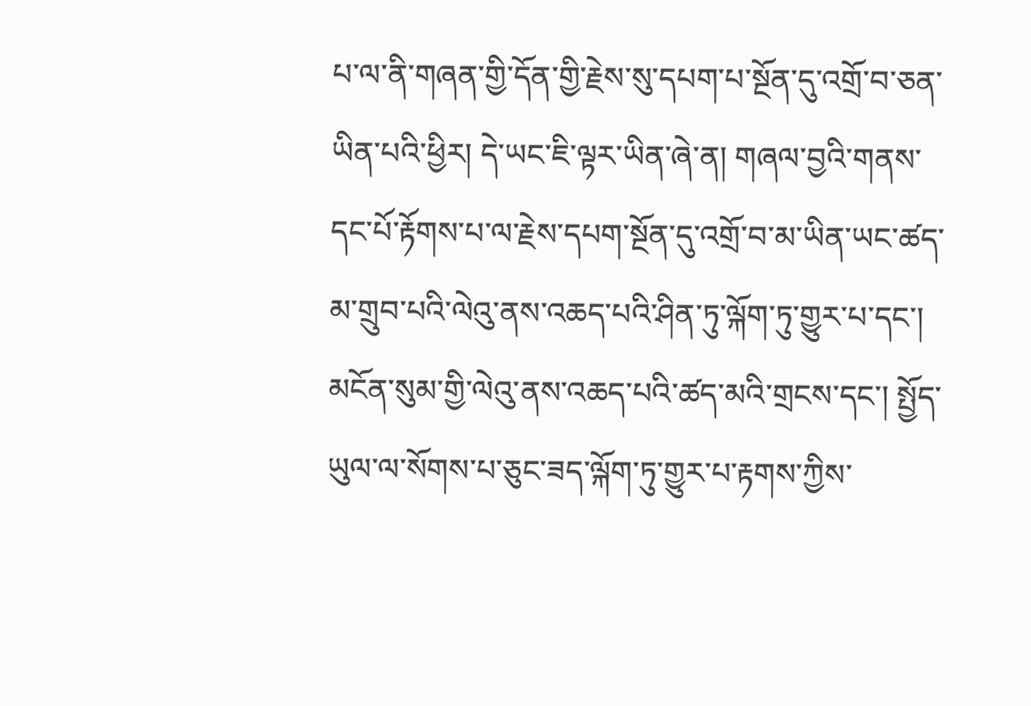པ་ལ་ནི་གཞན་གྱི་དོན་གྱི་རྗེས་སུ་དཔག་པ་སྔོན་དུ་འགྲོ་བ་ཅན་ཡིན་པའི་ཕྱིར། དེ་ཡང་ཇི་ལྟར་ཡིན་ཞེ་ན། གཞལ་བྱའི་གནས་དང་པོ་རྟོགས་པ་ལ་རྗེས་དཔག་སྔོན་དུ་འགྲོ་བ་མ་ཡིན་ཡང་ཚད་མ་གྲུབ་པའི་ལེའུ་ནས་འཆད་པའི་ཤིན་ཏུ་ལྐོག་ཏུ་གྱུར་པ་དང་། མངོན་སུམ་གྱི་ལེའུ་ནས་འཆད་པའི་ཚད་མའི་གྲངས་དང་། སྤྱོད་ཡུལ་ལ་སོགས་པ་ཅུང་ཟད་ལྐོག་ཏུ་གྱུར་པ་རྟགས་ཀྱིས་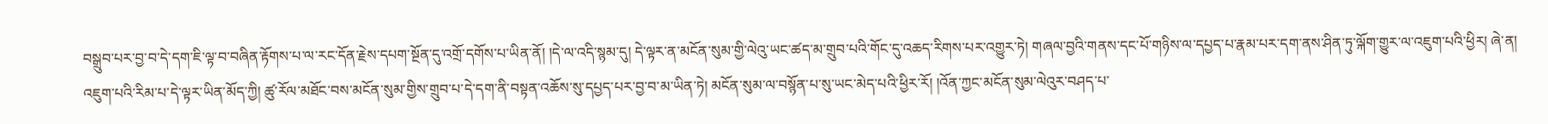བསྒྲུབ་པར་བྱ་བ་དེ་དག་ཇི་ལྟ་བ་བཞིན་རྟོགས་པ་ལ་རང་དོན་རྗེས་དཔག་སྔོན་དུ་འགྲོ་དགོས་པ་ཡིན་ནོ། །དེ་ལ་འདི་སྙམ་དུ། དེ་ལྟར་ན་མངོན་སུམ་གྱི་ལེའུ་ཡང་ཚད་མ་གྲུབ་པའི་གོང་དུ་འཆད་རིགས་པར་འགྱུར་ཏེ། གཞལ་བྱའི་གནས་དང་པོ་གཉིས་ལ་དཔྱད་པ་རྣམ་པར་དག་ནས་ཤིན་ཏུ་ལྐོག་གྱུར་ལ་འཇུག་པའི་ཕྱིར། ཞེ་ན། འཇུག་པའི་རིམ་པ་དེ་ལྟར་ཡིན་མོད་ཀྱི། ཚུ་རོལ་མཐོང་བས་མངོན་སུམ་གྱིས་གྲུབ་པ་དེ་དག་ནི་བསྟན་འཆོས་སུ་དཔྱད་པར་བྱ་བ་མ་ཡིན་ཏེ། མངོན་སུམ་ལ་བསྙོན་པ་སུ་ཡང་མེད་པའི་ཕྱིར་རོ། །འོན་ཀྱང་མངོན་སུམ་ལེའུར་བཤད་པ་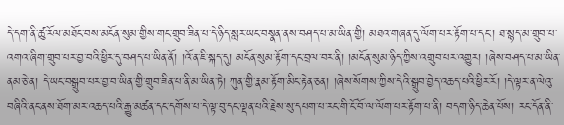དེ་དག་ནི་ཚུ་རོལ་མཐོང་བས་མངོན་སུམ་གྱིས་གང་གྲུབ་ཟིན་པ་དེ་ཉིད་སླར་ཡང་བསྣན་ནས་བཤད་པ་མ་ཡིན་གྱི། མཐའ་གཞན་དུ་ལོག་པར་རྟོག་པ་དང་། ཐ་སྙད་མ་གྲུབ་པ་འགའ་ཞིག་གྲུབ་པར་བྱ་བའི་ཕྱིར་དུ་བཤད་པ་ཡིན་ནོ། །འོ་ན་ཇི་སྐད་དུ། མངོན་སུམ་རྟོག་དང་བྲལ་བར་ནི། །མངོན་སུམ་ཉིད་ཀྱིས་འགྲུབ་པར་འགྱུར། །ཞེས་བཤད་པ་མ་ཡིན་ནམ་ཅེ་ན། དེ་ཡང་བསྒྲུབ་པར་བྱ་བ་ཡིན་གྱི་གྲུབ་ཟིན་པ་ནི་མ་ཡིན་ཏེ། ཀུན་གྱི་རྣམ་རྟོག་མིང་རྟེན་ཅན། །ཞེས་སོགས་ཀྱིས་དེའི་སྒྲུབ་བྱེད་འཆད་པའི་ཕྱིར་རོ། །དེ་ལྟར་ན་ལེའུ་བཞིའི་ནང་ནས་ཐོག་མར་འཆད་པའི་རྒྱུ་མཚན་དང་དགོས་པ་དེ་ལྟ་བུ་དང་ལྡན་པའི་རྗེས་སུ་དཔག་པ་རང་གི་ངོ་བོ་ལ་ལོག་པར་རྟོག་པ་ནི། བདག་ཉིད་ཆེན་པོས། རང་དོན་ནི་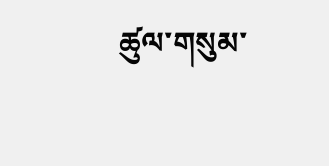ཚུལ་གསུམ་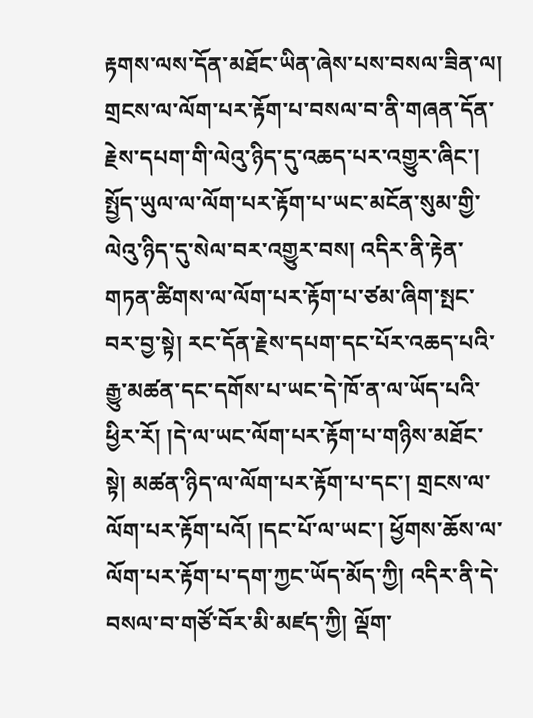རྟགས་ལས་དོན་མཐོང་ཡིན་ཞེས་པས་བསལ་ཟིན་ལ། གྲངས་ལ་ལོག་པར་རྟོག་པ་བསལ་བ་ནི་གཞན་དོན་རྗེས་དཔག་གི་ལེའུ་ཉིད་དུ་འཆད་པར་འགྱུར་ཞིང་། སྤྱོད་ཡུལ་ལ་ལོག་པར་རྟོག་པ་ཡང་མངོན་སུམ་གྱི་ལེའུ་ཉིད་དུ་སེལ་བར་འགྱུར་བས། འདིར་ནི་རྟེན་གཏན་ཚིགས་ལ་ལོག་པར་རྟོག་པ་ཙམ་ཞིག་སྤང་བར་བྱ་སྟེ། རང་དོན་རྗེས་དཔག་དང་པོར་འཆད་པའི་རྒྱུ་མཚན་དང་དགོས་པ་ཡང་དེ་ཁོ་ན་ལ་ཡོད་པའི་ཕྱིར་རོ། །དེ་ལ་ཡང་ལོག་པར་རྟོག་པ་གཉིས་མཐོང་སྟེ། མཚན་ཉིད་ལ་ལོག་པར་རྟོག་པ་དང་། གྲངས་ལ་ལོག་པར་རྟོག་པའོ། །དང་པོ་ལ་ཡང་། ཕྱོགས་ཆོས་ལ་ལོག་པར་རྟོག་པ་དག་ཀྱང་ཡོད་མོད་ཀྱི། འདིར་ནི་དེ་བསལ་བ་གཙོ་བོར་མི་མཛད་ཀྱི། ལྡོག་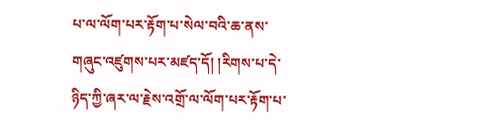པ་ལ་ལོག་པར་རྟོག་པ་སེལ་བའི་ཆ་ནས་གཞུང་འཛུགས་པར་མཛད་དོ། །རིགས་པ་དེ་ཉིད་ཀྱི་ཞར་ལ་རྗེས་འགྲོ་ལ་ལོག་པར་རྟོག་པ་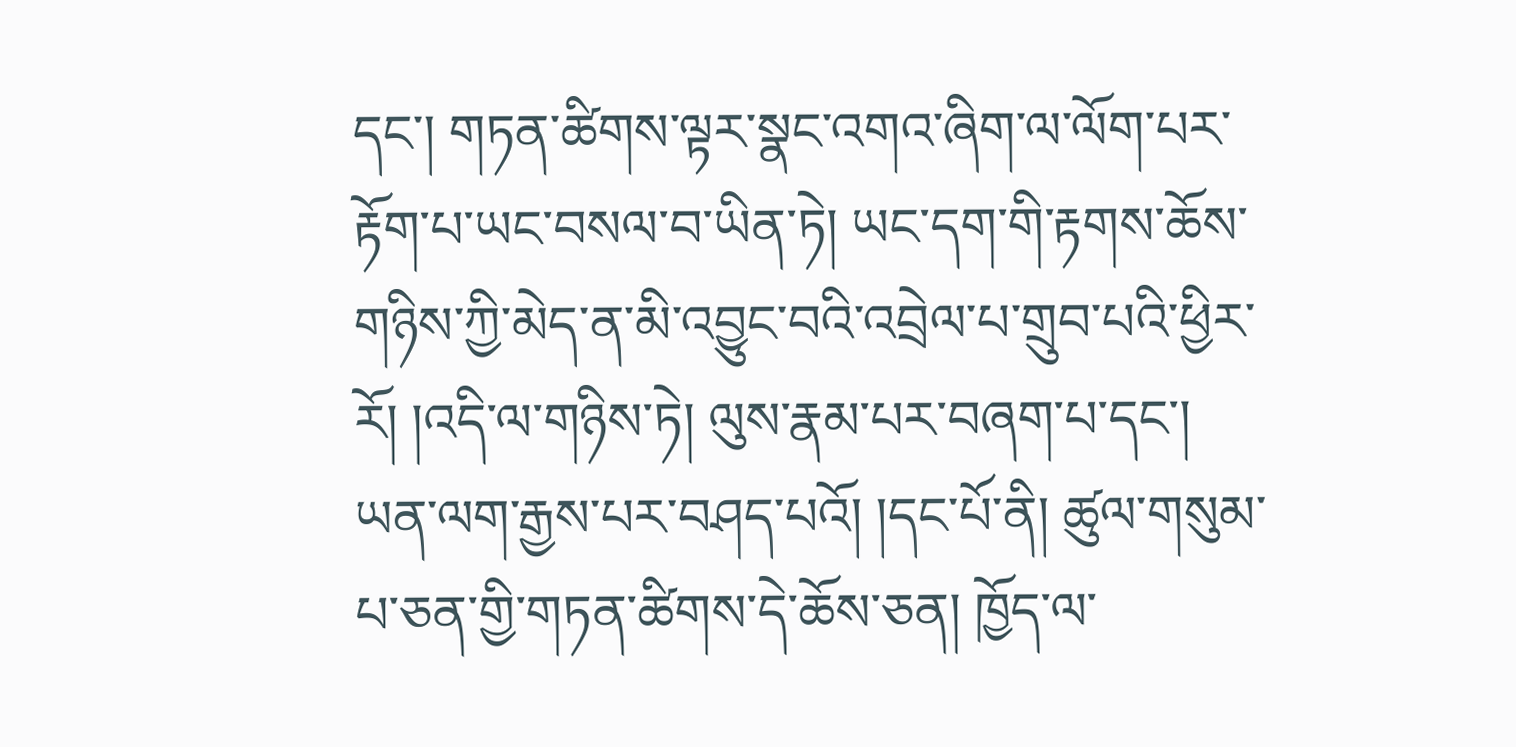དང་། གཏན་ཚིགས་ལྟར་སྣང་འགའ་ཞིག་ལ་ལོག་པར་རྟོག་པ་ཡང་བསལ་བ་ཡིན་ཏེ། ཡང་དག་གི་རྟགས་ཆོས་གཉིས་ཀྱི་མེད་ན་མི་འབྱུང་བའི་འབྲེལ་པ་གྲུབ་པའི་ཕྱིར་རོ། །འདི་ལ་གཉིས་ཏེ། ལུས་རྣམ་པར་བཞག་པ་དང་། ཡན་ལག་རྒྱས་པར་བཤད་པའོ། །དང་པོ་ནི། ཚུལ་གསུམ་པ་ཅན་གྱི་གཏན་ཚིགས་དེ་ཆོས་ཅན། ཁྱོད་ལ་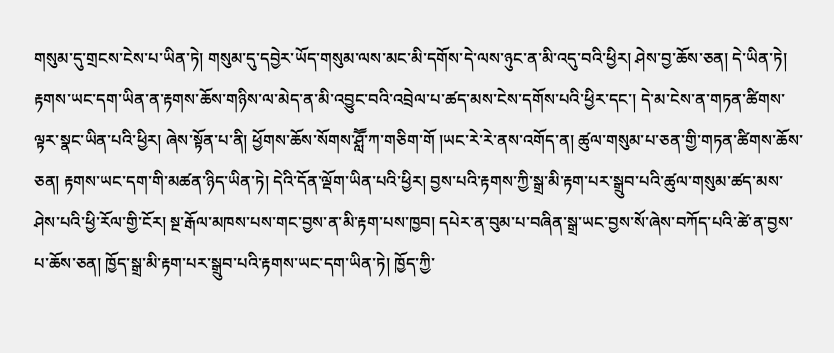གསུམ་དུ་གྲངས་ངེས་པ་ཡིན་ཏེ། གསུམ་དུ་དབྱེར་ཡོད་གསུམ་ལས་མང་མི་དགོས་དེ་ལས་ཉུང་ན་མི་འདུ་བའི་ཕྱིར། ཤེས་བྱ་ཆོས་ཅན། དེ་ཡིན་ཏེ། རྟགས་ཡང་དག་ཡིན་ན་རྟགས་ཆོས་གཉིས་ལ་མེད་ན་མི་འབྱུང་བའི་འབྲེལ་པ་ཚད་མས་ངེས་དགོས་པའི་ཕྱིར་དང་། དེ་མ་ངེས་ན་གཏན་ཚིགས་ལྟར་སྣང་ཡིན་པའི་ཕྱིར། ཞེས་སྟོན་པ་ནི། ཕྱོགས་ཆོས་སོགས་ཤླཽ་ཀ་གཅིག་གོ །ཡང་རེ་རེ་ནས་འགོད་ན། ཚུལ་གསུམ་པ་ཅན་གྱི་གཏན་ཚིགས་ཆོས་ཅན། རྟགས་ཡང་དག་གི་མཚན་ཉིད་ཡིན་ཏེ། དེའི་དོན་ལྡོག་ཡིན་པའི་ཕྱིར། བྱས་པའི་རྟགས་ཀྱི་སྒྲ་མི་རྟག་པར་སྒྲུབ་པའི་ཚུལ་གསུམ་ཚད་མས་ཤེས་པའི་ཕྱི་རོལ་གྱི་ངོར། སྔ་རྒོལ་མཁས་པས་གང་བྱས་ན་མི་རྟག་པས་ཁྱབ། དཔེར་ན་བུམ་པ་བཞིན་སྒྲ་ཡང་བྱས་སོ་ཞེས་བཀོད་པའི་ཚེ་ན་བྱས་པ་ཆོས་ཅན། ཁྱོད་སྒྲ་མི་རྟག་པར་སྒྲུབ་པའི་རྟགས་ཡང་དག་ཡིན་ཏེ། ཁྱོད་ཀྱི་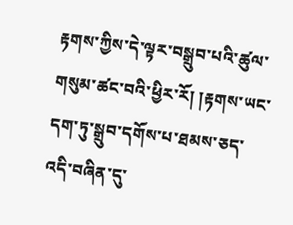རྟགས་ཀྱིས་དེ་ལྟར་བསྒྲུབ་པའི་ཚུལ་གསུམ་ཚང་བའི་ཕྱིར་རོ། །རྟགས་ཡང་དག་ཏུ་སྒྲུབ་དགོས་པ་ཐམས་ཅད་འདི་བཞིན་དུ་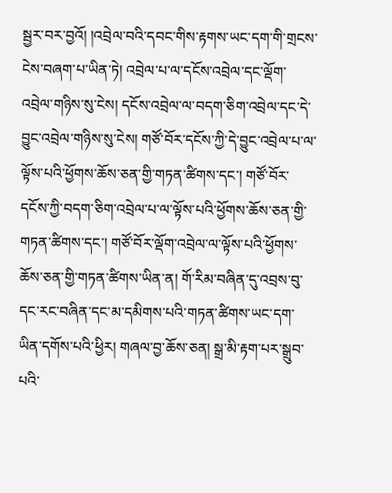སྦྱར་བར་བྱའོ། །འབྲེལ་བའི་དབང་གིས་རྟགས་ཡང་དག་གི་གྲངས་ངེས་བཞག་པ་ཡིན་ཏེ། འབྲེལ་པ་ལ་དངོས་འབྲེལ་དང་ལྡོག་འབྲེལ་གཉིས་སུ་ངེས། དངོས་འབྲེལ་ལ་བདག་ཅིག་འབྲེལ་དང་དེ་བྱུང་འབྲེལ་གཉིས་སུ་ངེས། གཙོ་བོར་དངོས་ཀྱི་དེ་བྱུང་འབྲེལ་པ་ལ་ལྟོས་པའི་ཕྱོགས་ཆོས་ཅན་གྱི་གཏན་ཚིགས་དང་། གཙོ་བོར་དངོས་ཀྱི་བདག་ཅིག་འབྲེལ་པ་ལ་ལྟོས་པའི་ཕྱོགས་ཆོས་ཅན་གྱི་གཏན་ཚིགས་དང་། གཙོ་བོར་ལྡོག་འབྲེལ་ལ་ལྟོས་པའི་ཕྱོགས་ཆོས་ཅན་གྱི་གཏན་ཚིགས་ཡིན་ན། གོ་རིམ་བཞིན་དུ་འབྲས་བུ་དང་རང་བཞིན་དང་མ་དམིགས་པའི་གཏན་ཚིགས་ཡང་དག་ཡིན་དགོས་པའི་ཕྱིར། གཞལ་བྱ་ཆོས་ཅན། སྒྲ་མི་རྟག་པར་སྒྲུབ་པའི་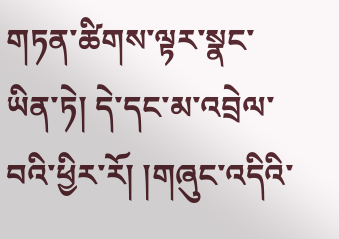གཏན་ཚིགས་ལྟར་སྣང་ཡིན་ཏེ། དེ་དང་མ་འབྲེལ་བའི་ཕྱིར་རོ། །གཞུང་འདིའི་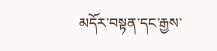མདོར་བསྟན་དང་རྒྱས་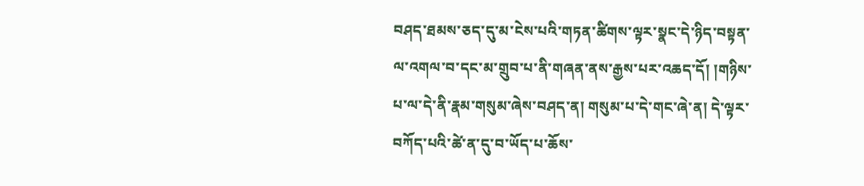བཤད་ཐམས་ཅད་དུ་མ་ངེས་པའི་གཏན་ཚིགས་ལྟར་སྣང་དེ་ཉིད་བསྟན་ལ་འགལ་བ་དང་མ་གྲུབ་པ་ནི་གཞན་ནས་རྒྱས་པར་འཆད་དོ། །གཉིས་པ་ལ་དེ་ནི་རྣམ་གསུམ་ཞེས་བཤད་ན། གསུམ་པ་དེ་གང་ཞེ་ན། དེ་ལྟར་བཀོད་པའི་ཚེ་ན་དུ་བ་ཡོད་པ་ཆོས་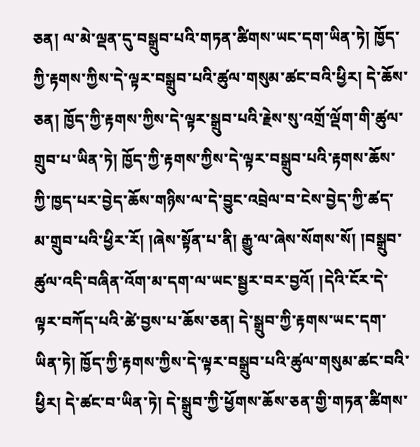ཅན། ལ་མེ་ལྡན་དུ་བསྒྲུབ་པའི་གཏན་ཚིགས་ཡང་དག་ཡིན་ཏེ། ཁྱོད་ཀྱི་རྟགས་ཀྱིས་དེ་ལྟར་བསྒྲུབ་པའི་ཚུལ་གསུམ་ཚང་བའི་ཕྱིར། དེ་ཆོས་ཅན། ཁྱོད་ཀྱི་རྟགས་ཀྱིས་དེ་ལྟར་སྒྲུབ་པའི་རྗེས་སུ་འགྲོ་ལྡོག་གི་ཚུལ་གྲུབ་པ་ཡིན་ཏེ། ཁྱོད་ཀྱི་རྟགས་ཀྱིས་དེ་ལྟར་བསྒྲུབ་པའི་རྟགས་ཆོས་ཀྱི་ཁྱད་པར་བྱེད་ཆོས་གཉིས་ལ་དེ་བྱུང་འབྲེལ་བ་ངེས་བྱེད་ཀྱི་ཚད་མ་གྲུབ་པའི་ཕྱིར་རོ། །ཞེས་སྟོན་པ་ནི། རྒྱུ་ལ་ཞེས་སོགས་སོ། །བསྒྲུབ་ཚུལ་འདི་བཞིན་འོག་མ་དག་ལ་ཡང་སྦྱར་བར་བྱའོ། །དེའི་ངོར་དེ་ལྟར་བཀོད་པའི་ཚེ་བྱས་པ་ཆོས་ཅན། དེ་སྒྲུབ་ཀྱི་རྟགས་ཡང་དག་ཡིན་ཏེ། ཁྱོད་ཀྱི་རྟགས་ཀྱིས་དེ་ལྟར་བསྒྲུབ་པའི་ཚུལ་གསུམ་ཚང་བའི་ཕྱིར། དེ་ཚང་བ་ཡིན་ཏེ། དེ་སྒྲུབ་ཀྱི་ཕྱོགས་ཆོས་ཅན་གྱི་གཏན་ཚིགས་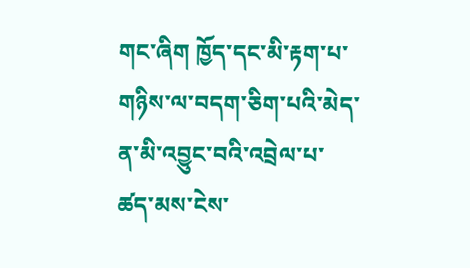གང་ཞིག ཁྱོད་དང་མི་རྟག་པ་གཉིས་ལ་བདག་ཅིག་པའི་མེད་ན་མི་འབྱུང་བའི་འབྲེལ་པ་ཚད་མས་ངེས་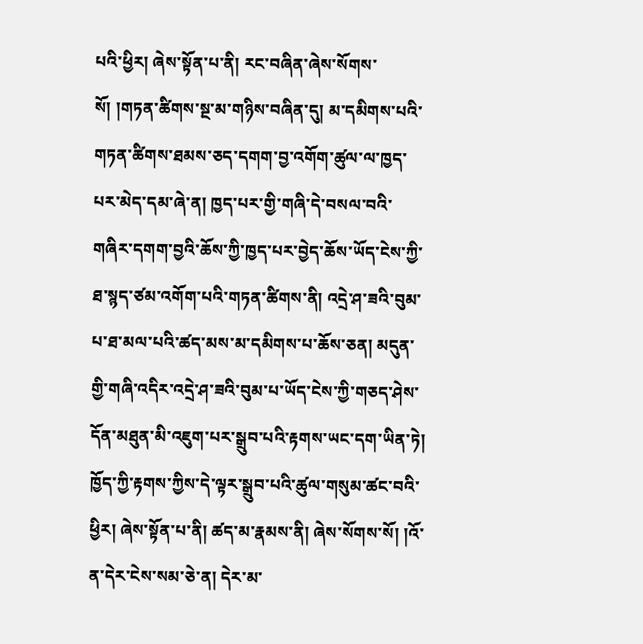པའི་ཕྱིར། ཞེས་སྟོན་པ་ནི། རང་བཞིན་ཞེས་སོགས་སོ། །གཏན་ཚིགས་སྔ་མ་གཉིས་བཞིན་དུ། མ་དམིགས་པའི་གཏན་ཚིགས་ཐམས་ཅད་དགག་བྱ་འགོག་ཚུལ་ལ་ཁྱད་པར་མེད་དམ་ཞེ་ན། ཁྱད་པར་གྱི་གཞི་དེ་བསལ་བའི་གཞིར་དགག་བྱའི་ཆོས་ཀྱི་ཁྱད་པར་བྱེད་ཆོས་ཡོད་ངེས་ཀྱི་ཐ་སྙད་ཙམ་འགོག་པའི་གཏན་ཚིགས་ནི། འདྲེ་ཤ་ཟའི་བུམ་པ་ཐ་མལ་པའི་ཚད་མས་མ་དམིགས་པ་ཆོས་ཅན། མདུན་གྱི་གཞི་འདིར་འདྲེ་ཤ་ཟའི་བུམ་པ་ཡོད་ངེས་ཀྱི་གཅད་ཤེས་དོན་མཐུན་མི་འཇུག་པར་སྒྲུབ་པའི་རྟགས་ཡང་དག་ཡིན་ཏེ། ཁྱོད་ཀྱི་རྟགས་ཀྱིས་དེ་ལྟར་སྒྲུབ་པའི་ཚུལ་གསུམ་ཚང་བའི་ཕྱིར། ཞེས་སྟོན་པ་ནི། ཚད་མ་རྣམས་ནི། ཞེས་སོགས་སོ། །འོ་ན་དེར་ངེས་སམ་ཅེ་ན། དེར་མ་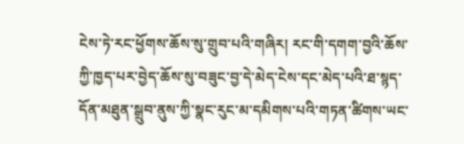ངེས་ཏེ་རང་ཕྱོགས་ཆོས་སུ་གྲུབ་པའི་གཞིར། རང་གི་དགག་བྱའི་ཆོས་ཀྱི་ཁྱད་པར་བྱེད་ཆོས་སུ་བཟུང་བྱ་དེ་མེད་ངེས་དང་མེད་པའི་ཐ་སྙད་དོན་མཐུན་སྒྲུབ་ནུས་ཀྱི་སྣང་རུང་མ་དམིགས་པའི་གཏན་ཚིགས་ཡང་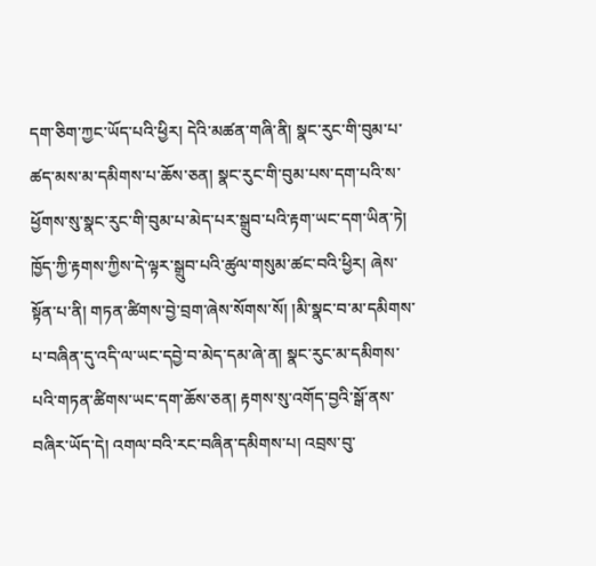དག་ཅིག་ཀྱང་ཡོད་པའི་ཕྱིར། དེའི་མཚན་གཞི་ནི། སྣང་རུང་གི་བུམ་པ་ཚད་མས་མ་དམིགས་པ་ཆོས་ཅན། སྣང་རུང་གི་བུམ་པས་དག་པའི་ས་ཕྱོགས་སུ་སྣང་རུང་གི་བུམ་པ་མེད་པར་སྒྲུབ་པའི་རྟག་ཡང་དག་ཡིན་ཏེ། ཁྱོད་ཀྱི་རྟགས་ཀྱིས་དེ་ལྟར་སྒྲུབ་པའི་ཚུལ་གསུམ་ཚང་བའི་ཕྱིར། ཞེས་སྟོན་པ་ནི། གཏན་ཚིགས་བྱེ་བྲག་ཞེས་སོགས་སོ། །མི་སྣང་བ་མ་དམིགས་པ་བཞིན་དུ་འདི་ལ་ཡང་དབྱེ་བ་མེད་དམ་ཞེ་ན། སྣང་རུང་མ་དམིགས་པའི་གཏན་ཚིགས་ཡང་དག་ཆོས་ཅན། རྟགས་སུ་འགོད་བྱའི་སྒོ་ནས་བཞིར་ཡོད་དེ། འགལ་བའི་རང་བཞིན་དམིགས་པ། འབྲས་བུ་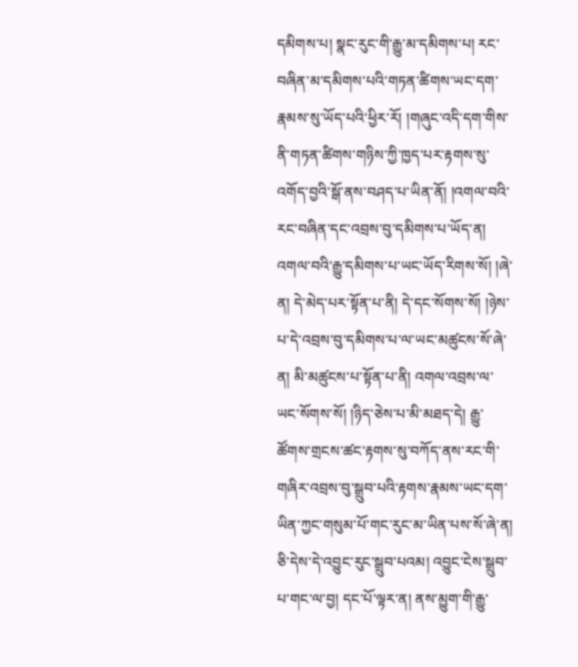དམིགས་པ། སྣང་རུང་གི་རྒྱུ་མ་དམིགས་པ། རང་བཞིན་མ་དམིགས་པའི་གཏན་ཚིགས་ཡང་དག་རྣམས་སུ་ཡོད་པའི་ཕྱིར་རོ། །གཞུང་འདི་དག་གིས་ནི་གཏན་ཚིགས་གཉིས་ཀྱི་ཁྱད་པར་རྟགས་སུ་འགོད་བྱའི་སྒོ་ནས་བཤད་པ་ཡིན་ནོ། །འགལ་བའི་རང་བཞིན་དང་འབྲས་བུ་དམིགས་པ་ཡོད་ན། འགལ་བའི་རྒྱུ་དམིགས་པ་ཡང་ཡོད་རིགས་སོ། །ཞེ་ན། དེ་མེད་པར་སྟོན་པ་ནི། དེ་དང་སོགས་སོ། །ཉེས་པ་དེ་འབྲས་བུ་དམིགས་པ་ལ་ཡང་མཚུངས་སོ་ཞེ་ན། མི་མཚུངས་པ་སྟོན་པ་ནི། འགལ་འབྲས་ལ་ཡང་སོགས་སོ། །ཉིད་ཅེས་པ་མི་མཐད་དེ། རྒྱུ་ཚོགས་གྲངས་ཚང་རྟགས་སུ་བཀོད་ནས་རང་གི་གཞིར་འབྲས་བུ་སྒྲུབ་པའི་རྟགས་རྣམས་ཡང་དག་ཡིན་ཀྱང་གསུམ་པོ་གང་རུང་མ་ཡིན་པས་སོ་ཞེ་ན། ཅི་དེས་དེ་འབྱུང་རུང་སྒྲུབ་པའམ། འབྱུང་ངེས་སྒྲུབ་པ་གང་ལ་བྱ། དང་པོ་ལྟར་ན། ནས་མྱུག་གི་རྒྱུ་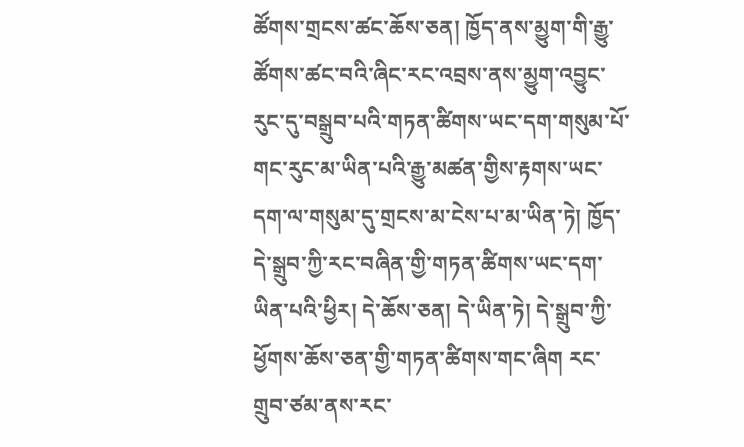ཚོགས་གྲངས་ཚང་ཆོས་ཅན། ཁྱོད་ནས་མྱུག་གི་རྒྱུ་ཚོགས་ཚང་བའི་ཞིང་རང་འབྲས་ནས་མྱུག་འབྱུང་རུང་དུ་བསྒྲུབ་པའི་གཏན་ཚིགས་ཡང་དག་གསུམ་པོ་གང་རུང་མ་ཡིན་པའི་རྒྱུ་མཚན་གྱིས་རྟགས་ཡང་དག་ལ་གསུམ་དུ་གྲངས་མ་ངེས་པ་མ་ཡིན་ཏེ། ཁྱོད་དེ་སྒྲུབ་ཀྱི་རང་བཞིན་གྱི་གཏན་ཚིགས་ཡང་དག་ཡིན་པའི་ཕྱིར། དེ་ཆོས་ཅན། དེ་ཡིན་ཏེ། དེ་སྒྲུབ་ཀྱི་ཕྱོགས་ཆོས་ཅན་གྱི་གཏན་ཚིགས་གང་ཞིག རང་གྲུབ་ཙམ་ནས་རང་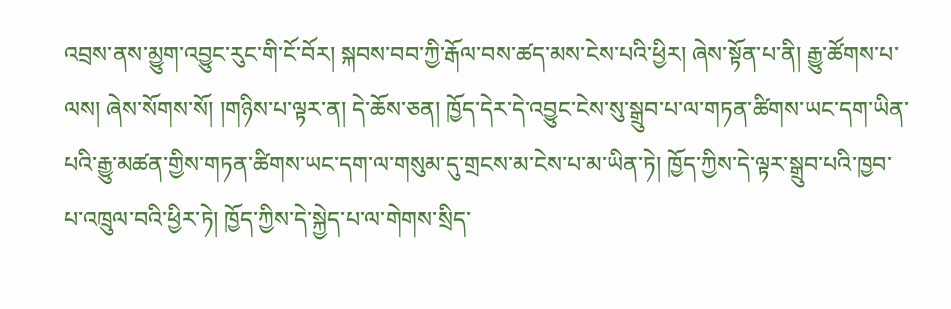འབྲས་ནས་མྱུག་འབྱུང་རུང་གི་ངོ་བོར། སྐབས་བབ་ཀྱི་རྒོལ་བས་ཚད་མས་ངེས་པའི་ཕྱིར། ཞེས་སྟོན་པ་ནི། རྒྱུ་ཚོགས་པ་ལས། ཞེས་སོགས་སོ། །གཉིས་པ་ལྟར་ན། དེ་ཆོས་ཅན། ཁྱོད་དེར་དེ་འབྱུང་ངེས་སུ་སྒྲུབ་པ་ལ་གཏན་ཚིགས་ཡང་དག་ཡིན་པའི་རྒྱུ་མཚན་གྱིས་གཏན་ཚིགས་ཡང་དག་ལ་གསུམ་དུ་གྲངས་མ་ངེས་པ་མ་ཡིན་ཏེ། ཁྱོད་ཀྱིས་དེ་ལྟར་སྒྲུབ་པའི་ཁྱབ་པ་འཁྲུལ་བའི་ཕྱིར་ཏེ། ཁྱོད་ཀྱིས་དེ་སྐྱེད་པ་ལ་གེགས་སྲིད་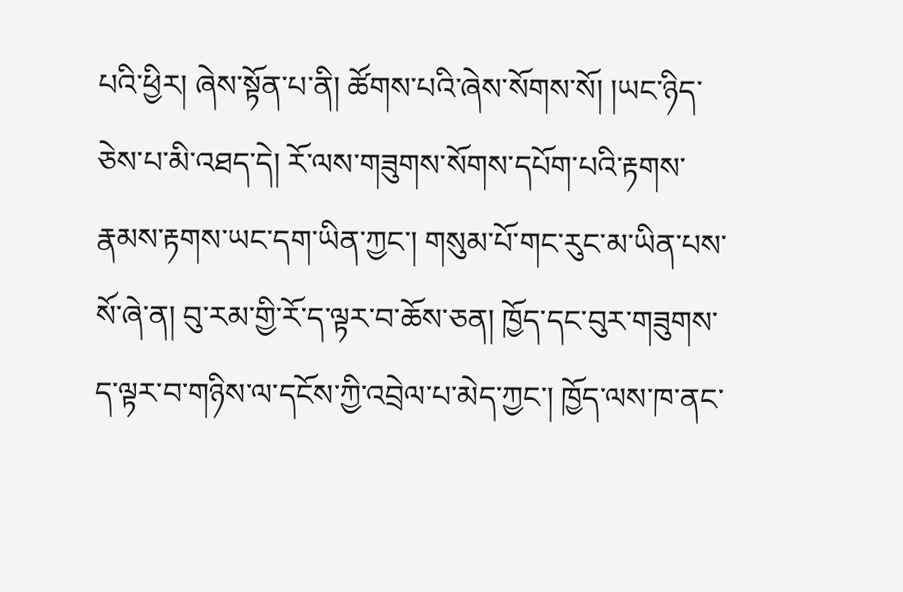པའི་ཕྱིར། ཞེས་སྟོན་པ་ནི། ཚོགས་པའི་ཞེས་སོགས་སོ། །ཡང་ཉིད་ཅེས་པ་མི་འཐད་དེ། རོ་ལས་གཟུགས་སོགས་དཔོག་པའི་རྟགས་རྣམས་རྟགས་ཡང་དག་ཡིན་ཀྱང་། གསུམ་པོ་གང་རུང་མ་ཡིན་པས་སོ་ཞེ་ན། བུ་རམ་གྱི་རོ་ད་ལྟར་བ་ཆོས་ཅན། ཁྱོད་དང་བུར་གཟུགས་ད་ལྟར་བ་གཉིས་ལ་དངོས་ཀྱི་འབྲེལ་པ་མེད་ཀྱང་། ཁྱོད་ལས་ཁ་ནང་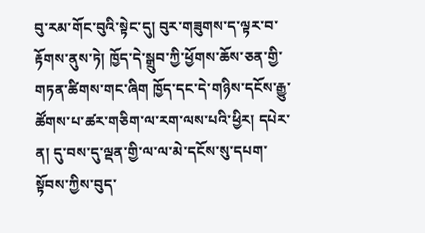བུ་རམ་གོང་བུའི་སྟེང་དུ། བུར་གཟུགས་ད་ལྟར་བ་རྟོགས་ནུས་ཏེ། ཁྱོད་དེ་སྒྲུབ་ཀྱི་ཕྱོགས་ཆོས་ཅན་གྱི་གཏན་ཚིགས་གང་ཞིག ཁྱོད་དང་དེ་གཉིས་དངོས་རྒྱུ་ཚོགས་པ་ཚར་གཅིག་ལ་རག་ལས་པའི་ཕྱིར། དཔེར་ན། དུ་བས་དུ་ལྡན་གྱི་ལ་ལ་མེ་དངོས་སུ་དཔག་སྟོབས་ཀྱིས་བུད་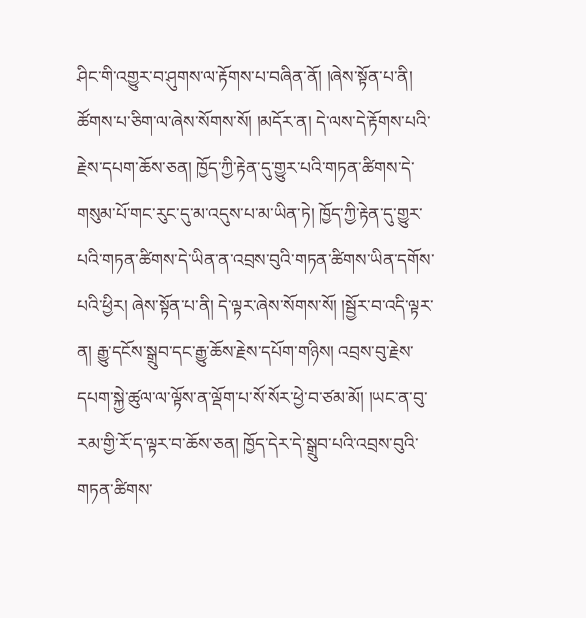ཤིང་གི་འགྱུར་བ་ཤུགས་ལ་རྟོགས་པ་བཞིན་ནོ། །ཞེས་སྟོན་པ་ནི། ཚོགས་པ་ཅིག་ལ་ཞེས་སོགས་སོ། །མདོར་ན། དེ་ལས་དེ་རྟོགས་པའི་རྗེས་དཔག་ཆོས་ཅན། ཁྱོད་ཀྱི་རྟེན་དུ་གྱུར་པའི་གཏན་ཚིགས་དེ་གསུམ་པོ་གང་རུང་དུ་མ་འདུས་པ་མ་ཡིན་ཏེ། ཁྱོད་ཀྱི་རྟེན་དུ་གྱུར་པའི་གཏན་ཚིགས་དེ་ཡིན་ན་འབྲས་བུའི་གཏན་ཚིགས་ཡིན་དགོས་པའི་ཕྱིར། ཞེས་སྟོན་པ་ནི། དེ་ལྟར་ཞེས་སོགས་སོ། །སྦྱོར་བ་འདི་ལྟར་ན། རྒྱུ་དངོས་སྒྲུབ་དང་རྒྱུ་ཆོས་རྗེས་དཔོག་གཉིས། འབྲས་བུ་རྗེས་དཔག་སྐྱེ་ཚུལ་ལ་ལྟོས་ན་ལྡོག་པ་སོ་སོར་ཕྱེ་བ་ཙམ་མོ། །ཡང་ན་བུ་རམ་གྱི་རོ་ད་ལྟར་བ་ཆོས་ཅན། ཁྱོད་དེར་དེ་སྒྲུབ་པའི་འབྲས་བུའི་གཏན་ཚིགས་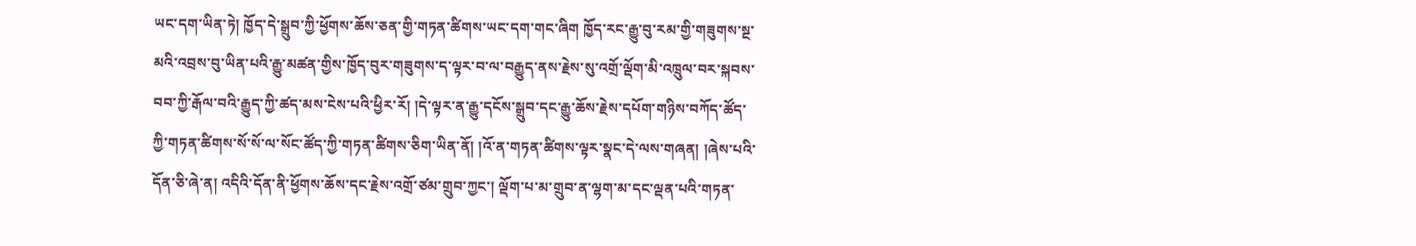ཡང་དག་ཡིན་ཏེ། ཁྱོད་དེ་སྒྲུབ་ཀྱི་ཕྱོགས་ཆོས་ཅན་གྱི་གཏན་ཚིགས་ཡང་དག་གང་ཞིག ཁྱོད་རང་རྒྱུ་བུ་རམ་གྱི་གཟུགས་སྔ་མའི་འབྲས་བུ་ཡིན་པའི་རྒྱུ་མཚན་གྱིས་ཁྱོད་བུར་གཟུགས་ད་ལྟར་བ་ལ་བརྒྱུད་ནས་རྗེས་སུ་འགྲོ་ལྡོག་མི་འཁྲུལ་བར་སྐབས་བབ་ཀྱི་རྒོལ་བའི་རྒྱུད་ཀྱི་ཚད་མས་ངེས་པའི་ཕྱིར་རོ། །དེ་ལྟར་ན་རྒྱུ་དངོས་སྒྲུབ་དང་རྒྱུ་ཆོས་རྗེས་དཔོག་གཉིས་བཀོད་ཚོད་ཀྱི་གཏན་ཚིགས་སོ་སོ་ལ་སོང་ཚོད་ཀྱི་གཏན་ཚིགས་ཅིག་ཡིན་ནོ། །འོ་ན་གཏན་ཚིགས་ལྟར་སྣང་དེ་ལས་གཞན། །ཞེས་པའི་དོན་ཅི་ཞེ་ན། འདིའི་དོན་ནི་ཕྱོགས་ཆོས་དང་རྗེས་འགྲོ་ཙམ་གྲུབ་ཀྱང་། ལྡོག་པ་མ་གྲུབ་ན་ལྷག་མ་དང་ལྡན་པའི་གཏན་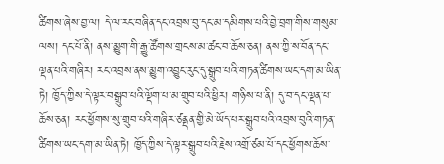ཚིགས་ཞེས་བྱ་ལ། དེ་ལ་རང་བཞིན་དང་འབྲས་བུ་དང་མ་དམིགས་པའི་བྱེ་བྲག་གིས་གསུམ་ལས། དང་པོ་ནི། ནས་མྱུག་གི་རྒྱུ་ཚོགས་གྲངས་མ་ཚང་བ་ཆོས་ཅན། ནས་ཀྱི་ས་བོན་དང་ལྡན་པའི་གཞིར། རང་འབྲས་ནས་མྱུག་འབྱུང་རུང་དུ་སྒྲུབ་པའི་གཏན་ཚིགས་ཡང་དག་མ་ཡིན་ཏེ། ཁྱོད་ཀྱིས་དེ་ལྟར་བསྒྲུབ་པའི་ལྡོག་པ་མ་གྲུབ་པའི་ཕྱིར། གཉིས་པ་ནི། དུ་བ་དང་ལྡན་པ་ཆོས་ཅན། རང་ཕྱོགས་སུ་གྲུབ་པའི་གཞིར་ཙནྡན་གྱི་མེ་ཡོད་པར་སྒྲུབ་པའི་འབྲས་བུའི་གཏན་ཚིགས་ཡང་དག་མ་ཡིན་ཏེ། ཁྱོད་ཀྱིས་དེ་ལྟར་སྒྲུབ་པའི་རྗེས་འགྲོ་ཙམ་པོ་དང་ཕྱོགས་ཆོས་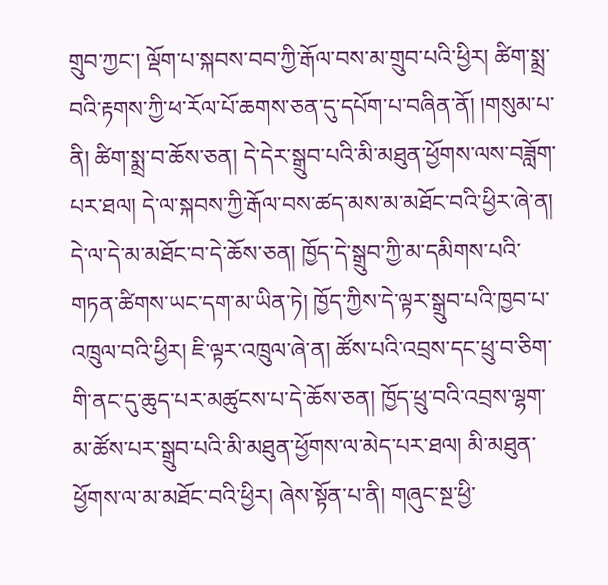གྲུབ་ཀྱང་། ལྡོག་པ་སྐབས་བབ་ཀྱི་རྒོལ་བས་མ་གྲུབ་པའི་ཕྱིར། ཚིག་སྨྲ་བའི་རྟགས་ཀྱི་ཕ་རོལ་པོ་ཆགས་ཅན་དུ་དཔོག་པ་བཞིན་ནོ། །གསུམ་པ་ནི། ཚིག་སྨྲ་བ་ཆོས་ཅན། དེ་དེར་སྒྲུབ་པའི་མི་མཐུན་ཕྱོགས་ལས་བཟློག་པར་ཐལ། དེ་ལ་སྐབས་ཀྱི་རྒོལ་བས་ཚད་མས་མ་མཐོང་བའི་ཕྱིར་ཞེ་ན། དེ་ལ་དེ་མ་མཐོང་བ་དེ་ཆོས་ཅན། ཁྱོད་དེ་སྒྲུབ་ཀྱི་མ་དམིགས་པའི་གཏན་ཚིགས་ཡང་དག་མ་ཡིན་ཏེ། ཁྱོད་ཀྱིས་དེ་ལྟར་སྒྲུབ་པའི་ཁྱབ་པ་འཁྲུལ་བའི་ཕྱིར། ཇི་ལྟར་འཁྲུལ་ཞེ་ན། ཚོས་པའི་འབྲས་དང་ཕྲུ་བ་ཅིག་གི་ནང་དུ་ཆུད་པར་མཚུངས་པ་དེ་ཆོས་ཅན། ཁྱོད་ཕྲུ་བའི་འབྲས་ལྷག་མ་ཚོས་པར་སྒྲུབ་པའི་མི་མཐུན་ཕྱོགས་ལ་མེད་པར་ཐལ། མི་མཐུན་ཕྱོགས་ལ་མ་མཐོང་བའི་ཕྱིར། ཞེས་སྟོན་པ་ནི། གཞུང་སྔ་ཕྱི་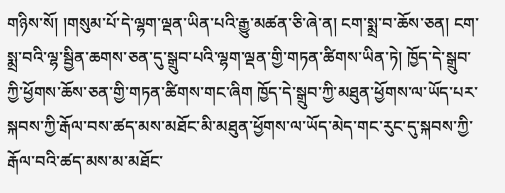གཉིས་སོ། །གསུམ་པོ་དེ་ལྷག་ལྡན་ཡིན་པའི་རྒྱུ་མཚན་ཅི་ཞེ་ན། ངག་སྨྲ་བ་ཆོས་ཅན། ངག་སྨྲ་བའི་ལྷ་སྦྱིན་ཆགས་ཅན་དུ་སྒྲུབ་པའི་ལྷག་ལྡན་གྱི་གཏན་ཚིགས་ཡིན་ཏེ། ཁྱོད་དེ་སྒྲུབ་ཀྱི་ཕྱོགས་ཆོས་ཅན་གྱི་གཏན་ཚིགས་གང་ཞིག ཁྱོད་དེ་སྒྲུབ་ཀྱི་མཐུན་ཕྱོགས་ལ་ཡོད་པར་སྐབས་ཀྱི་རྒོལ་བས་ཚད་མས་མཐོང་མི་མཐུན་ཕྱོགས་ལ་ཡོད་མེད་གང་རུང་དུ་སྐབས་ཀྱི་རྒོལ་བའི་ཚད་མས་མ་མཐོང་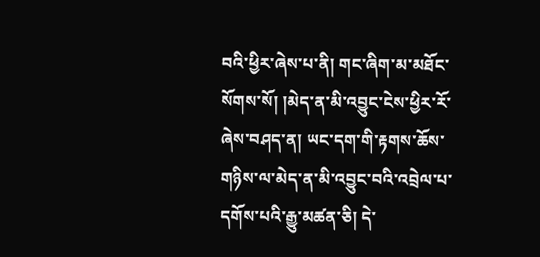བའི་ཕྱིར་ཞེས་པ་ནི། གང་ཞིག་མ་མཐོང་སོགས་སོ། །མེད་ན་མི་འབྱུང་ངེས་ཕྱིར་རོ་ཞེས་བཤད་ན། ཡང་དག་གི་རྟགས་ཆོས་གཉིས་ལ་མེད་ན་མི་འབྱུང་བའི་འབྲེལ་པ་དགོས་པའི་རྒྱུ་མཚན་ཅི། དེ་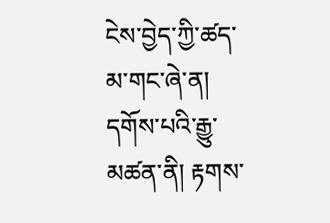ངེས་བྱེད་ཀྱི་ཚད་མ་གང་ཞེ་ན། དགོས་པའི་རྒྱུ་མཚན་ནི། རྟགས་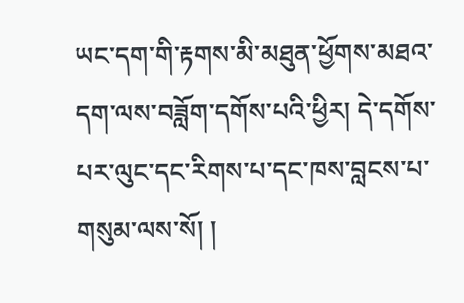ཡང་དག་གི་རྟགས་མི་མཐུན་ཕྱོགས་མཐའ་དག་ལས་བཟློག་དགོས་པའི་ཕྱིར། དེ་དགོས་པར་ལུང་དང་རིགས་པ་དང་ཁས་བླངས་པ་གསུམ་ལས་སོ། །